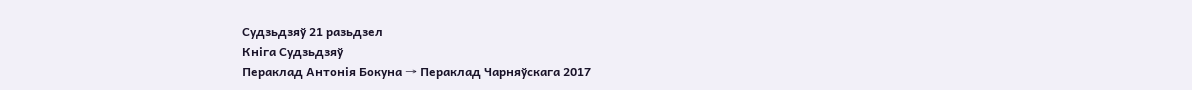Судзьдзяў 21 разьдзел
Кніга Судзьдзяў
Пераклад Антонія Бокуна → Пераклад Чарняўскага 2017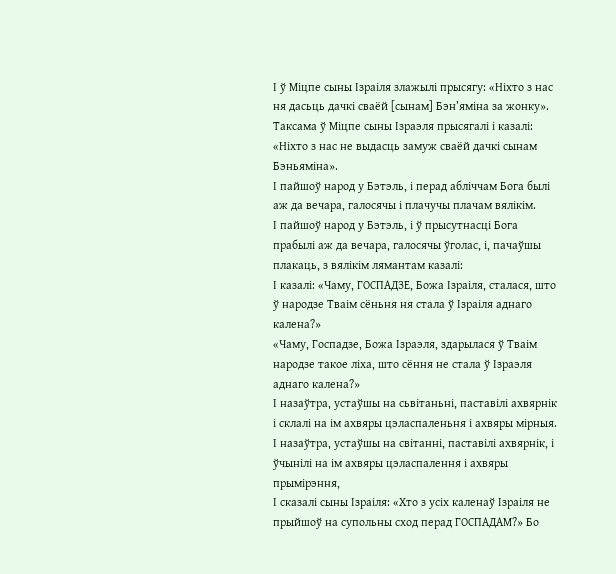І ў Міцпе сыны Ізраіля злажылі прысягу: «Ніхто з нас ня дасьць дачкі сваёй [сынам] Бэн’яміна за жонку».
Таксама ў Міцпе сыны Ізраэля прысягалі і казалі: «Ніхто з нас не выдасць замуж сваёй дачкі сынам Бэньяміна».
І пайшоў народ у Бэтэль, і перад абліччам Бога былі аж да вечара, галосячы і плачучы плачам вялікім.
І пайшоў народ у Бэтэль, і ў прысутнасці Бога прабылі аж да вечара, галосячы ўголас, і, пачаўшы плакаць, з вялікім лямантам казалі:
І казалі: «Чаму, ГОСПАДЗЕ, Божа Ізраіля, сталася, што ў народзе Тваім сёньня ня стала ў Ізраіля аднаго калена?»
«Чаму, Госпадзе, Божа Ізраэля, здарылася ў Тваім народзе такое ліха, што сёння не стала ў Ізраэля аднаго калена?»
І назаўтра, устаўшы на сьвітаньні, паставілі ахвярнік і склалі на ім ахвяры цэласпаленьня і ахвяры мірныя.
І назаўтра, устаўшы на світанні, паставілі ахвярнік, і ўчынілі на ім ахвяры цэласпалення і ахвяры прымірэння,
І сказалі сыны Ізраіля: «Хто з усіх каленаў Ізраіля не прыйшоў на супольны сход перад ГОСПАДАМ?» Бо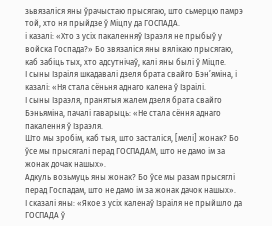зьвязаліся яны ўрачыстаю прысягаю, што сьмерцю памрэ той, хто ня прыйдзе ў Міцпу да ГОСПАДА.
і казалі: «Хто з усіх пакаленняў Ізраэля не прыбыў у войска Госпада?» Бо звязаліся яны вялікаю прысягаю, каб забіць тых, хто адсутнічаў, калі яны былі ў Міцпе.
І сыны Ізраіля шкадавалі дзеля брата свайго Бэн’яміна, і казалі: «Ня стала сёньня аднаго калена ў Ізраілі.
І сыны Ізраэля, пранятыя жалем дзеля брата свайго Бэньяміна, пачалі гаварыць: «Не стала сёння аднаго пакалення ў Ізраэля.
Што мы зробім, каб тыя, што засталіся, [мелі] жонак? Бо ўсе мы прысягалі перад ГОСПАДАМ, што не дамо ім за жонак дочак нашых».
Адкуль возьмуць яны жонак? Бо ўсе мы разам прысяглі перад Госпадам, што не дамо ім за жонак дачок нашых».
І сказалі яны: «Якое з усіх каленаў Ізраіля не прыйшло да ГОСПАДА ў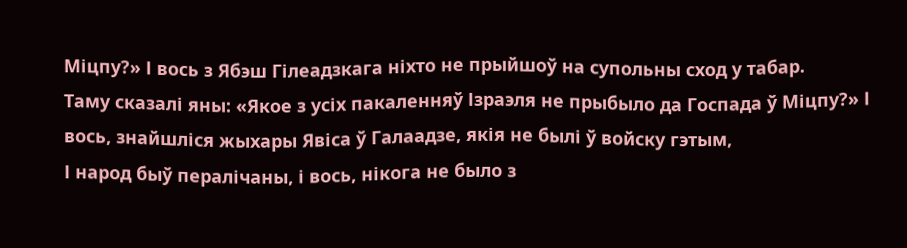Міцпу?» І вось з Ябэш Гілеадзкага ніхто не прыйшоў на супольны сход у табар.
Таму сказалі яны: «Якое з усіх пакаленняў Ізраэля не прыбыло да Госпада ў Міцпу?» І вось, знайшліся жыхары Явіса ў Галаадзе, якія не былі ў войску гэтым,
І народ быў пералічаны, і вось, нікога не было з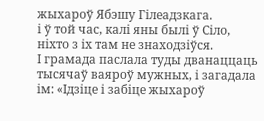жыхароў Ябэшу Гілеадзкага.
і ў той час, калі яны былі ў Сіло, ніхто з іх там не знаходзіўся.
І грамада паслала туды дванаццаць тысячаў ваяроў мужных, і загадала ім: «Ідзіце і забіце жыхароў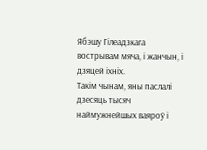Ябэшу Гілеадзкага вострывам мяча, і жанчын, і дзяцей іхніх.
Такім чынам, яны паслалі дзесяць тысяч наймужнейшых ваяроў і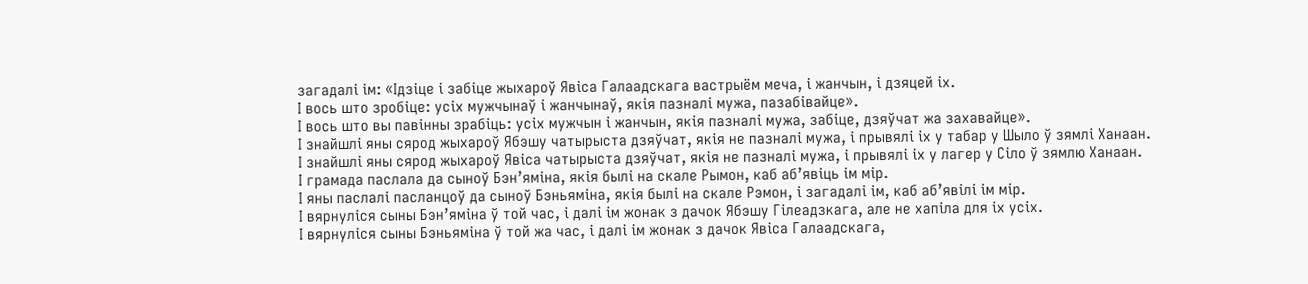загадалі ім: «Ідзіце і забіце жыхароў Явіса Галаадскага вастрыём меча, і жанчын, і дзяцей іх.
І вось што зробіце: усіх мужчынаў і жанчынаў, якія пазналі мужа, пазабівайце».
І вось што вы павінны зрабіць: усіх мужчын і жанчын, якія пазналі мужа, забіце, дзяўчат жа захавайце».
І знайшлі яны сярод жыхароў Ябэшу чатырыста дзяўчат, якія не пазналі мужа, і прывялі іх у табар у Шыло ў зямлі Ханаан.
І знайшлі яны сярод жыхароў Явіса чатырыста дзяўчат, якія не пазналі мужа, і прывялі іх у лагер у Сіло ў зямлю Ханаан.
І грамада паслала да сыноў Бэн’яміна, якія былі на скале Рымон, каб аб’явіць ім мір.
І яны паслалі пасланцоў да сыноў Бэньяміна, якія былі на скале Рэмон, і загадалі ім, каб аб’явілі ім мір.
І вярнуліся сыны Бэн’яміна ў той час, і далі ім жонак з дачок Ябэшу Гілеадзкага, але не хапіла для іх усіх.
І вярнуліся сыны Бэньяміна ў той жа час, і далі ім жонак з дачок Явіса Галаадскага,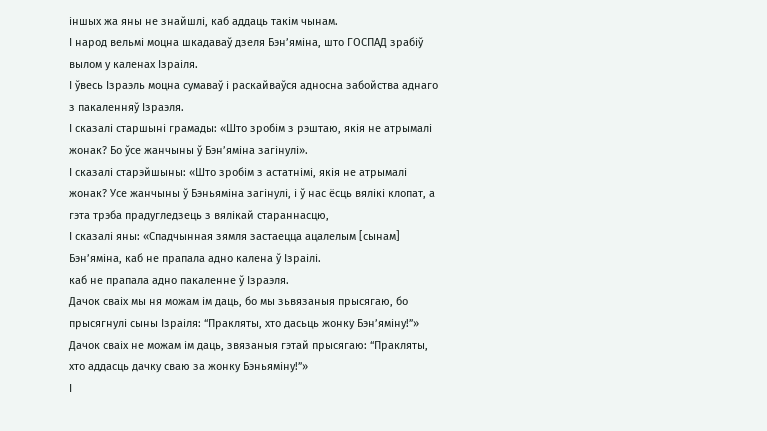іншых жа яны не знайшлі, каб аддаць такім чынам.
І народ вельмі моцна шкадаваў дзеля Бэн’яміна, што ГОСПАД зрабіў вылом у каленах Ізраіля.
І ўвесь Ізраэль моцна сумаваў і раскайваўся адносна забойства аднаго з пакаленняў Ізраэля.
І сказалі старшыні грамады: «Што зробім з рэштаю, якія не атрымалі жонак? Бо ўсе жанчыны ў Бэн’яміна загінулі».
І сказалі старэйшыны: «Што зробім з астатнімі, якія не атрымалі жонак? Усе жанчыны ў Бэньяміна загінулі, і ў нас ёсць вялікі клопат, а гэта трэба прадугледзець з вялікай стараннасцю,
І сказалі яны: «Спадчынная зямля застаецца ацалелым [сынам] Бэн’яміна, каб не прапала адно калена ў Ізраілі.
каб не прапала адно пакаленне ў Ізраэля.
Дачок сваіх мы ня можам ім даць, бо мы зьвязаныя прысягаю, бо прысягнулі сыны Ізраіля: “Пракляты, хто дасьць жонку Бэн’яміну!”»
Дачок сваіх не можам ім даць, звязаныя гэтай прысягаю: “Пракляты, хто аддасць дачку сваю за жонку Бэньяміну!”»
І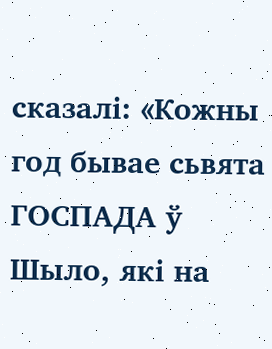сказалі: «Кожны год бывае сьвята ГОСПАДА ў Шыло, які на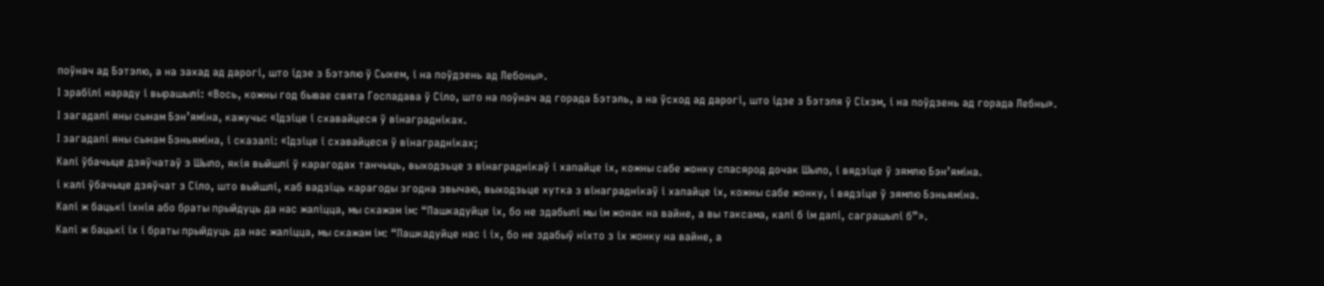поўнач ад Бэтэлю, а на захад ад дарогі, што ідзе з Бэтэлю ў Сыхем, і на поўдзень ад Лебоны».
І зрабілі нараду і вырашылі: «Вось, кожны год бывае свята Госпадава ў Сіло, што на поўнач ад горада Бэтэль, а на ўсход ад дарогі, што ідзе з Бэтэля ў Сіхэм, і на поўдзень ад горада Лебны».
І загадалі яны сынам Бэн’яміна, кажучы: «Ідзіце і схавайцеся ў вінаградніках.
І загадалі яны сынам Бэньяміна, і сказалі: «Ідзіце і схавайцеся ў вінаградніках;
Калі ўбачыце дзяўчатаў з Шыло, якія выйшлі ў карагодах танчыць, выходзьце з вінаграднікаў і хапайце іх, кожны сабе жонку спасярод дочак Шыло, і вядзіце ў зямлю Бэн’яміна.
і калі ўбачыце дзяўчат з Сіло, што выйшлі, каб вадзіць карагоды згодна звычаю, выходзьце хутка з вінаграднікаў і хапайце іх, кожны сабе жонку, і вядзіце ў зямлю Бэньяміна.
Калі ж бацькі іхнія або браты прыйдуць да нас жаліцца, мы скажам ім: “Пашкадуйце іх, бо не здабылі мы ім жонак на вайне, а вы таксама, калі б ім далі, саграшылі б”».
Калі ж бацькі іх і браты прыйдуць да нас жаліцца, мы скажам ім: “Пашкадуйце нас і іх, бо не здабыў ніхто з іх жонку на вайне, а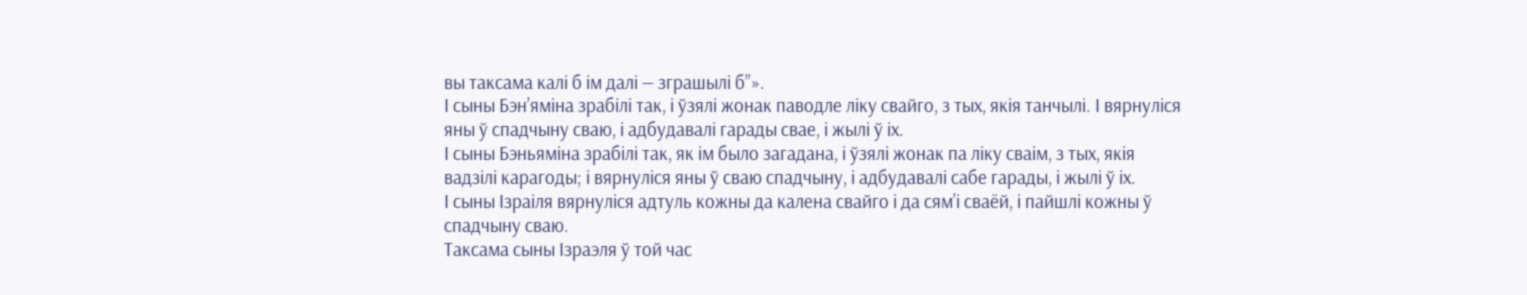вы таксама калі б ім далі — зграшылі б”».
І сыны Бэн’яміна зрабілі так, і ўзялі жонак паводле ліку свайго, з тых, якія танчылі. І вярнуліся яны ў спадчыну сваю, і адбудавалі гарады свае, і жылі ў іх.
І сыны Бэньяміна зрабілі так, як ім было загадана, і ўзялі жонак па ліку сваім, з тых, якія вадзілі карагоды; і вярнуліся яны ў сваю спадчыну, і адбудавалі сабе гарады, і жылі ў іх.
І сыны Ізраіля вярнуліся адтуль кожны да калена свайго і да сям’і сваёй, і пайшлі кожны ў спадчыну сваю.
Таксама сыны Ізраэля ў той час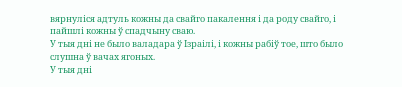вярнуліся адтуль кожны да свайго пакалення і да роду свайго, і пайшлі кожны ў спадчыну сваю.
У тыя дні не было валадара ў Ізраілі, і кожны рабіў тое, што было слушна ў вачах ягоных.
У тыя дні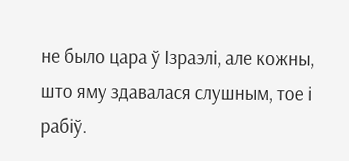не было цара ў Ізраэлі, але кожны, што яму здавалася слушным, тое і рабіў.